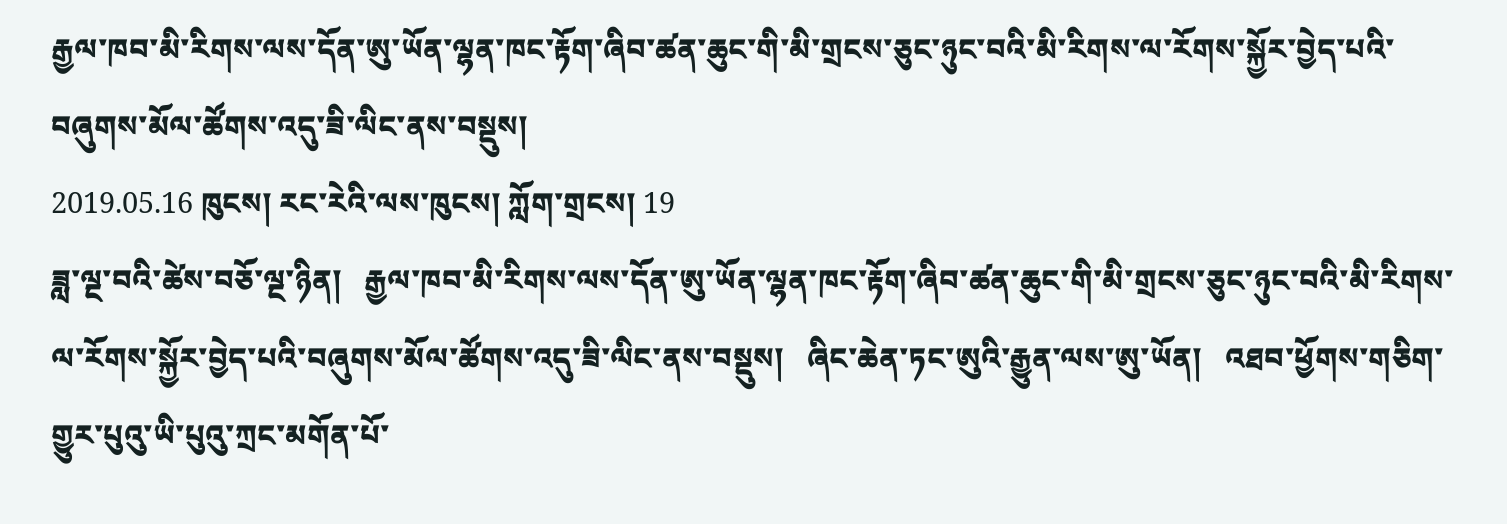རྒྱལ་ཁབ་མི་རིགས་ལས་དོན་ཨུ་ཡོན་ལྷན་ཁང་རྟོག་ཞིབ་ཚན་ཆུང་གི་མི་གྲངས་ཅུང་ཉུང་བའི་མི་རིགས་ལ་རོགས་སྐྱོར་བྱེད་པའི་བཞུགས་མོལ་ཚོགས་འདུ་ཟི་ལིང་ནས་བསྡུས།
2019.05.16 ཁུངས། རང་རེའི་ལས་ཁུངས། ཀློག་གྲངས། 19
ཟླ་ལྔ་བའི་ཚེས་བཅོ་ལྔ་ཉིན།   རྒྱལ་ཁབ་མི་རིགས་ལས་དོན་ཨུ་ཡོན་ལྷན་ཁང་རྟོག་ཞིབ་ཚན་ཆུང་གི་མི་གྲངས་ཅུང་ཉུང་བའི་མི་རིགས་ལ་རོགས་སྐྱོར་བྱེད་པའི་བཞུགས་མོལ་ཚོགས་འདུ་ཟི་ལིང་ནས་བསྡུས།   ཞིང་ཆེན་ཏང་ཨུའི་རྒྱུན་ལས་ཨུ་ཡོན།   འཐབ་ཕྱོགས་གཅིག་གྱུར་པུའུ་ཡི་པུའུ་ཀྲང་མགོན་པོ་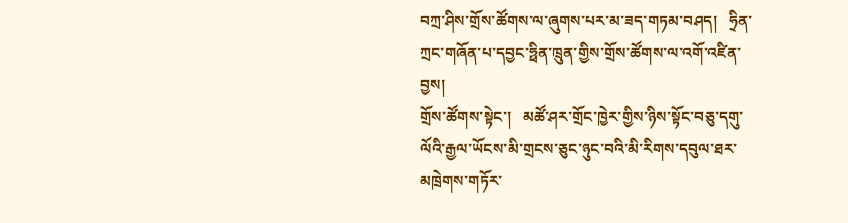བཀྲ་ཤིས་གྲོས་ཚོགས་ལ་ཞུགས་པར་མ་ཟད་གཏམ་བཤད།   ཧྲིན་ཀྲང་གཞོན་པ་དབྱང་ཧྥིན་ཁྲུན་གྱིས་གྲོས་ཚོགས་ལ་འགོ་འཛིན་བྱས།
གྲོས་ཚོགས་སྟེང་།   མཚོ་ཤར་གྲོང་ཁྱེར་གྱིས་ཉིས་སྟོང་བཅུ་དགུ་ལོའི་རྒྱལ་ཡོངས་མི་གྲངས་ཅུང་ཉུང་བའི་མི་རིགས་དབུལ་ཐར་མཁྲེགས་གཏོར་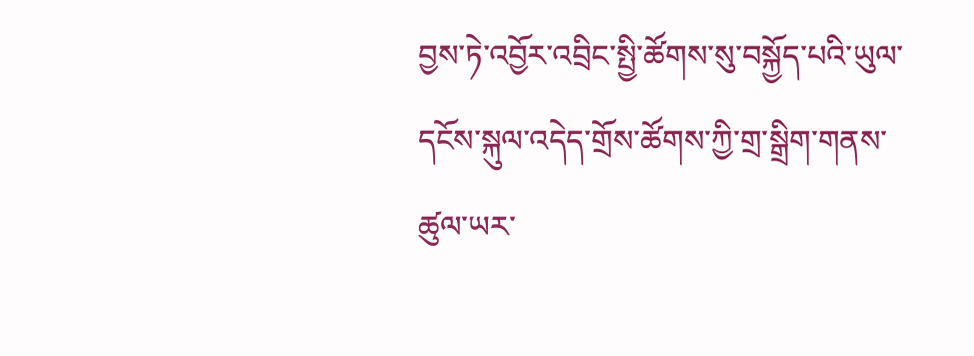བྱས་ཏེ་འབྱོར་འབྲིང་སྤྱི་ཚོགས་སུ་བསྐྱོད་པའི་ཡུལ་དངོས་སྐུལ་འདེད་གྲོས་ཚོགས་ཀྱི་གྲ་སྒྲིག་གནས་ཚུལ་ཡར་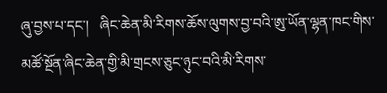ཞུ་བྱས་པ་དང་།   ཞིང་ཆེན་མི་རིགས་ཆོས་ལུགས་བྱ་བའི་ཨུ་ཡོན་ལྷན་ཁང་གིས་མཚོ་སྔོན་ཞིང་ཆེན་གྱི་མི་གྲངས་ཅུང་ཉུང་བའི་མི་རིགས་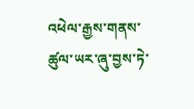འཕེལ་རྒྱས་གནས་ཚུལ་ཡར་ཞུ་བྱས་ཏེ་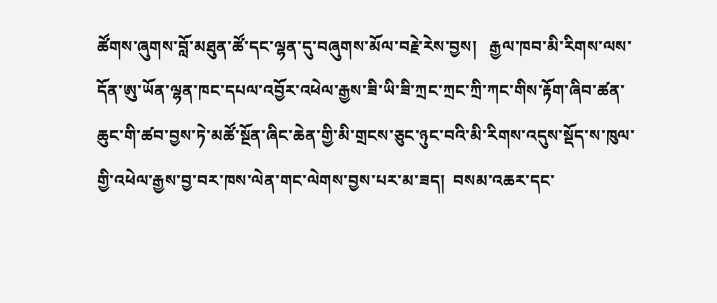ཚོགས་ཞུགས་བློ་མཐུན་ཚོ་དང་ལྷན་དུ་བཞུགས་མོལ་བརྗེ་རེས་བྱས།   རྒྱལ་ཁབ་མི་རིགས་ལས་དོན་ཨུ་ཡོན་ལྷན་ཁང་དཔལ་འབྱོར་འཕེལ་རྒྱས་ཟི་ཡི་ཟི་ཀྲང་ཀྲང་ཀྲི་ཀང་གིས་རྟོག་ཞིབ་ཚན་ཆུང་གི་ཚབ་བྱས་ཏེ་མཚོ་སྔོན་ཞིང་ཆེན་གྱི་མི་གྲངས་ཅུང་ཉུང་བའི་མི་རིགས་འདུས་སྡོད་ས་ཁུལ་གྱི་འཕེལ་རྒྱས་བྱ་བར་ཁས་ལེན་གང་ལེགས་བྱས་པར་མ་ཟད།  བསམ་འཆར་དང་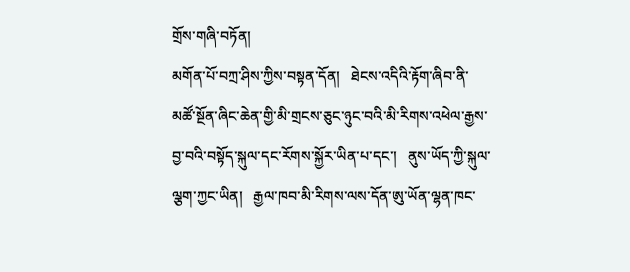གྲོས་གཞི་བཏོན།
མགོན་པོ་བཀྲ་ཤིས་ཀྱིས་བསྟན་དོན།   ཐེངས་འདིའི་རྟོག་ཞིབ་ནི་མཚོ་སྔོན་ཞིང་ཆེན་གྱི་མི་གྲངས་ཅུང་ཉུང་བའི་མི་རིགས་འཕེལ་རྒྱས་བྱ་བའི་བསྟོད་སྐུལ་དང་རོགས་སྐྱོར་ཡིན་པ་དང་།   ནུས་ཡོད་ཀྱི་སྐུལ་ལྕག་ཀྱང་ཡིན།   རྒྱལ་ཁབ་མི་རིགས་ལས་དོན་ཨུ་ཡོན་ལྷན་ཁང་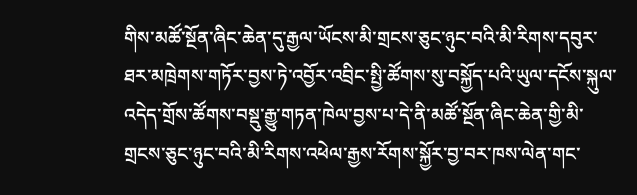གིས་མཚོ་སྔོན་ཞིང་ཆེན་དུ་རྒྱལ་ཡོངས་མི་གྲངས་ཅུང་ཉུང་བའི་མི་རིགས་དབུར་ཐར་མཁྲེགས་གཏོར་བྱས་ཏེ་འབྱོར་འབྲིང་སྤྱི་ཚོགས་སུ་བསྐྱོད་པའི་ཡུལ་དངོས་སྐུལ་འདེད་གྲོས་ཚོགས་བསྡུ་རྒྱུ་གཏན་ཁེལ་བྱས་པ་དེ་ནི་མཚོ་སྔོན་ཞིང་ཆེན་གྱི་མི་གྲངས་ཅུང་ཉུང་བའི་མི་རིགས་འཕེལ་རྒྱས་རོགས་སྐྱོར་བྱ་བར་ཁས་ལེན་གང་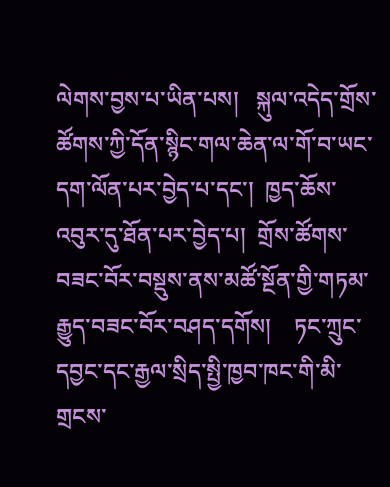ལེགས་བྱས་པ་ཡིན་པས།   སྐུལ་འདེད་གྲོས་ཚོགས་ཀྱི་དོན་སྙིང་གལ་ཆེན་ལ་གོ་བ་ཡང་དག་ལོན་པར་བྱེད་པ་དང་།  ཁྱད་ཆོས་འབུར་དུ་ཐོན་པར་བྱེད་པ།  གྲོས་ཚོགས་བཟང་བོར་བསྡུས་ནས་མཚོ་སྔོན་གྱི་གཏམ་རྒྱུད་བཟང་བོར་བཤད་དགོས།    ཏང་ཀྲུང་དབྱང་དང་རྒྱལ་སྲིད་སྤྱི་ཁྱབ་ཁང་གི་མི་གྲངས་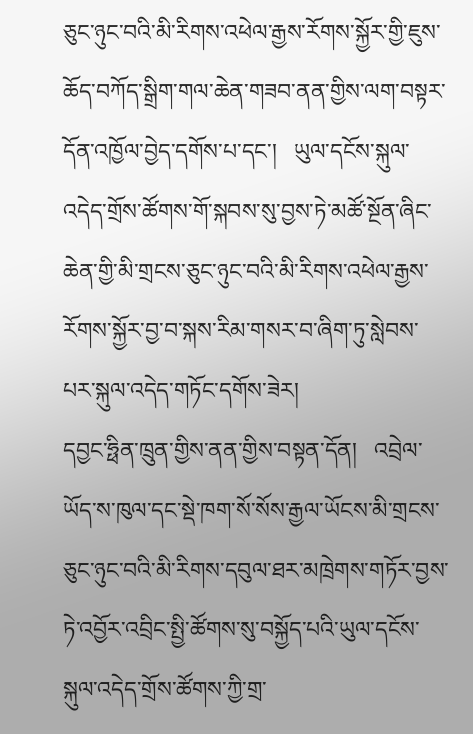ཅུང་ཉུང་བའི་མི་རིགས་འཕེལ་རྒྱས་རོགས་སྐྱོར་གྱི་ཇུས་ཆོད་བཀོད་སྒྲིག་གལ་ཆེན་གཟབ་ནན་གྱིས་ལག་བསྟར་དོན་འཁྱོལ་བྱེད་དགོས་པ་དང་།   ཡུལ་དངོས་སྐུལ་འདེད་གྲོས་ཚོགས་གོ་སྐབས་སུ་བྱས་ཏེ་མཚོ་སྔོན་ཞིང་ཆེན་གྱི་མི་གྲངས་ཅུང་ཉུང་བའི་མི་རིགས་འཕེལ་རྒྱས་རོགས་སྐྱོར་བྱ་བ་སྐས་རིམ་གསར་བ་ཞིག་ཏུ་སླེབས་པར་སྐུལ་འདེད་གཏོང་དགོས་ཟེར།
དབྱང་ཧྥིན་ཁྲུན་གྱིས་ནན་གྱིས་བསྟན་དོན།   འབྲེལ་ཡོད་ས་ཁུལ་དང་སྡེ་ཁག་སོ་སོས་རྒྱལ་ཡོངས་མི་གྲངས་ཅུང་ཉུང་བའི་མི་རིགས་དབུལ་ཐར་མཁྲེགས་གཏོར་བྱས་ཏེ་འབྱོར་འབྲིང་སྤྱི་ཚོགས་སུ་བསྐྱོད་པའི་ཡུལ་དངོས་སྐུལ་འདེད་གྲོས་ཚོགས་ཀྱི་གྲ་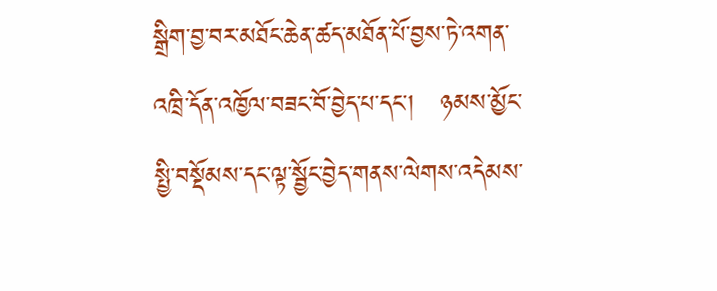སྒྲིག་བྱ་བར་མཐོང་ཆེན་ཚད་མཐོན་པོ་བྱས་ཏེ་འགན་འཁྲི་དོན་འཁྱོལ་བཟང་བོ་བྱེད་པ་དང་།   ཉམས་མྱོང་སྤྱི་བསྡོམས་དང་ལྟ་སྦྱོང་བྱེད་གནས་ལེགས་འདེམས་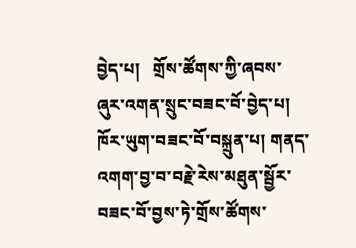བྱེད་པ།   གྲོས་ཚོགས་ཀྱི་ཞབས་ཞུར་འགན་སྲུང་བཟང་བོ་བྱེད་པ།   ཁོར་ཡུག་བཟང་བོ་བསྐྲུན་པ། གནད་འགག་བྱ་བ་བརྗེ་རེས་མཐུན་སྦྱོར་བཟང་བོ་བྱས་ཏེ་གྲོས་ཚོགས་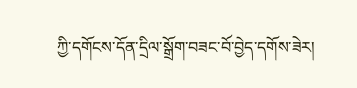ཀྱི་དགོངས་དོན་དྲིལ་སྒྲོག་བཟང་བོ་བྱེད་དགོས་ཟེར།